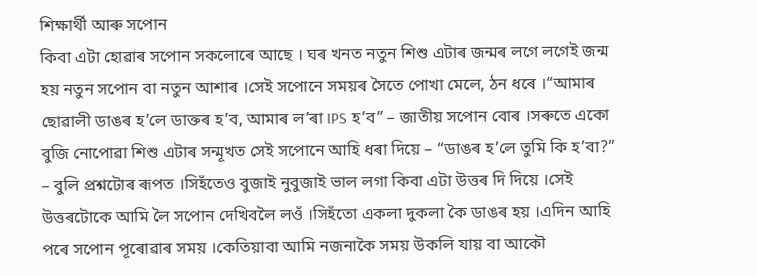শিক্ষাৰ্থী আৰু সপোন
কিবা এটা হোৱাৰ সপোন সকলোৰে আছে । ঘৰ খনত নতুন শিশু এটাৰ জন্মৰ লগে লগেই জন্ম হয় নতুন সপোন বা নতুন আশাৰ ।সেই সপোনে সময়ৰ সৈতে পোখা মেলে, ঠন ধৰে ।“আমাৰ ছোৱালী ডাঙৰ হ’লে ডাক্তৰ হ’ব, আমাৰ ল’ৰা IPS হ’ব” – জাতীয় সপোন বোৰ ।সৰুতে একো বুজি নোপোৱা শিশু এটাৰ সন্মূখত সেই সপোনে আহি ধৰা দিয়ে – “ডাঙৰ হ’লে তুমি কি হ’বা?” – বুলি প্ৰশ্নটোৰ ৰূপত ।সিহঁতেও বুজাই নুবুজাই ভাল লগা কিবা এটা উত্তৰ দি দিয়ে ।সেই উত্তৰটোকে আমি লৈ সপোন দেখিবলৈ লওঁ ।সিহঁতো একলা দুকলা কৈ ডাঙৰ হয় ।এদিন আহি পৰে সপোন পূৰোৱাৰ সময় ।কেতিয়াবা আমি নজনাকৈ সময় উকলি যায় বা আকৌ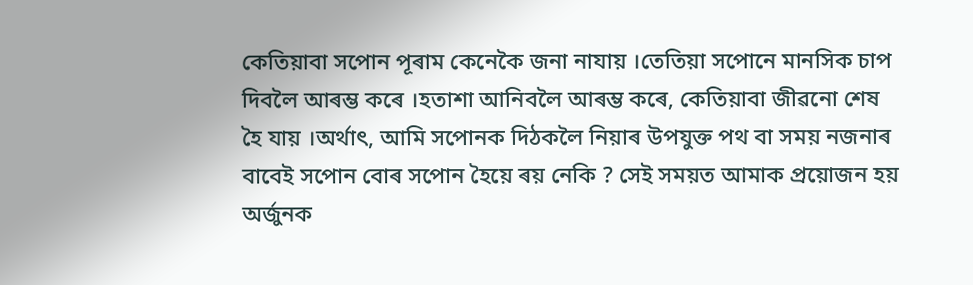কেতিয়াবা সপোন পূৰাম কেনেকৈ জনা নাযায় ।তেতিয়া সপোনে মানসিক চাপ দিবলৈ আৰম্ভ কৰে ।হতাশা আনিবলৈ আৰম্ভ কৰে, কেতিয়াবা জীৱনো শেষ হৈ যায় ।অৰ্থাৎ, আমি সপোনক দিঠকলৈ নিয়াৰ উপযুক্ত পথ বা সময় নজনাৰ বাবেই সপোন বোৰ সপোন হৈয়ে ৰয় নেকি ? সেই সময়ত আমাক প্ৰয়োজন হয় অৰ্জুনক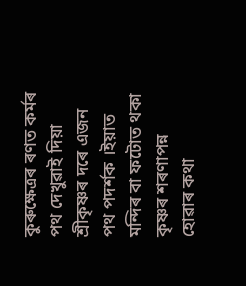কুৰুক্ষেত্ৰৰ ৰণত কৰ্মৰ পথ দেখুৱাই দিয়া শ্ৰীকৃষ্ণৰ দৰে এজন পথ পদৰ্শক ।ইয়াত মন্দিৰ বা ফটোত থকা কৃষ্ণৰ শৰণাপন্ন হোৱাৰ কথা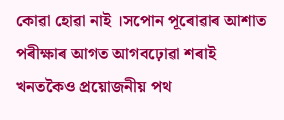কোৱা হোৱা নাই ।সপোন পূৰোৱাৰ আশাত পৰীক্ষাৰ আগত আগবঢ়োৱা শৰাই খনতকৈও প্ৰয়োজনীয় পথ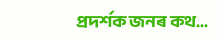প্ৰদৰ্শক জনৰ কথ...